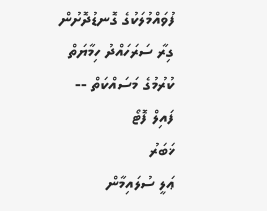ފުވައްމުލަކުގެ ގޮނޑުދޮށުން ގިރާ ސަރަހައްދު ހިމާޔަތް ކުރުމުގެ މަސައްކަތް -- ފައިލް ފޮޓޯ
ޚަބަރު
ޢަލީ ސުލައިމާން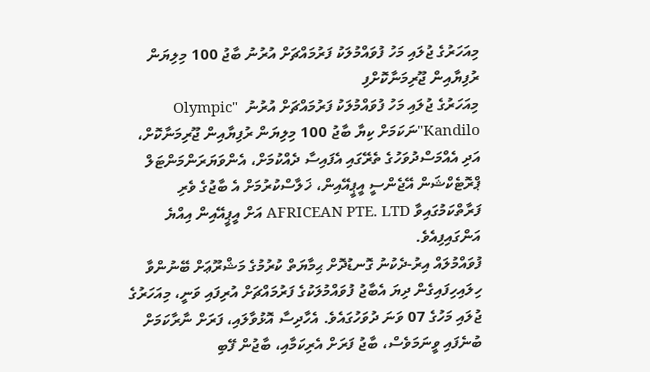މިއަހަރުގެ ޖުލައި މަހު ފުވައްމުލަކު ފަރުމައްޗަށް އުރުނު ބާޖު 100 މިލިޔަން ރުފިޔާއިން ޖޫރިމަނާކޮށްފި
މިއަހަރުގެ ޖުލައި މަހު ފުވައްމުލަކު ފަރުމައްޗަށް އުރުނު  "Olympic Kandilo"ނަކަމަށް ކިޔާ ބާޖު 100 މިލިޔަން ރުފިޔާއިން ޖޫރިމަނާކޮށް، އަދި އެއްމަސްދުވަހުގެ ތެރޭގައި އެފައިސާ ދެއްކުމަށް، އެންވަޔަރަންމަންޓަލް ޕްރޮޓެކްޝަން އޭޖެންސީ އީޕީއޭއިން، ޚަލާސްކުރުމަށް އެ ބާޖުގެ ވެރި ފަރާތްކަމުގައިވާ AFRICEAN PTE. LTD އަށް އީޕީއޭއިން އިއްޔެ އަންގައިފިއެވެ.
ފުވައްމުލައް އިރު-ދެކުނު ގޮނޑުދޮށް ޙިމާޔަތް ކުރުމުގެ މަޝްރޫޢަށް ބޭނުންވާ ހިލައިހިފައިގެން ދިޔަ އެބާޖު ފުވައްމުލަކުގެ ފަރުމައްޗަށް އުރިފައި ވަނީ، މިއަހަރުގެ ޖުލައި މަހުގެ 07 ވަނަ ދުވަހުގައެވެ. އެހާދިސާ އޮޅުވާލައި، ފަރަށް ނާރާކަމަށް ބުނެފައި ވީނަމަވެސް، ބާޖު ފަރަށް އެރިކަމާއި، ބާޖުން ފޭބި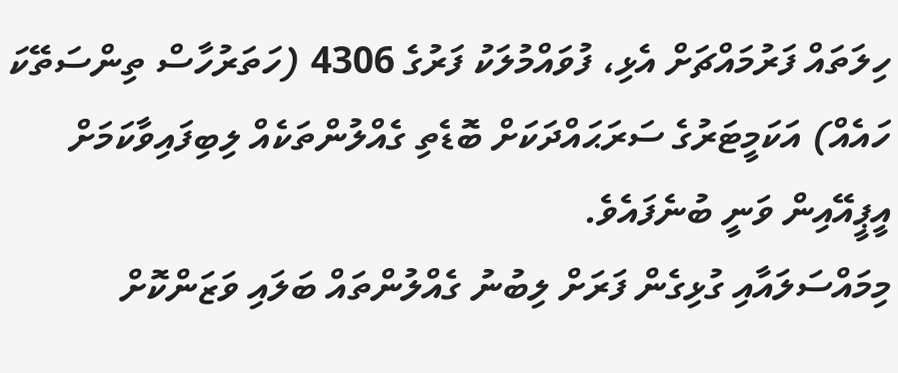ހިލަތައް ފަރުމައްޗަށް އެޅި، ފުވައްމުލަކު ފަރުގެ 4306 (ހަތަރުހާސް ތިންސަތޭކަ ހައެއް) އަކަމީޓަރުގެ ސަރަޙައްދަކަށް ބޮޑެތި ގެއްލުންތަކެއް ލިބިފައިވާކަމަށް އީޕީއޭއިން ވަނީ ބުނެފައެވެ.
މިމައްސަލައާއި ގުޅިގެން ފަރަށް ލިބުނު ގެއްލުންތައް ބަލައި ވަޒަންކޮށް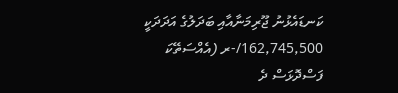ކަނޑައެޅުނު ޖޫރިމަނާއާއި ބަދަލުގެ އަދަދަކީ 162,745,500/-ރ (އެއްސަތޭކަ ފަސްދޮޅަސް ދެ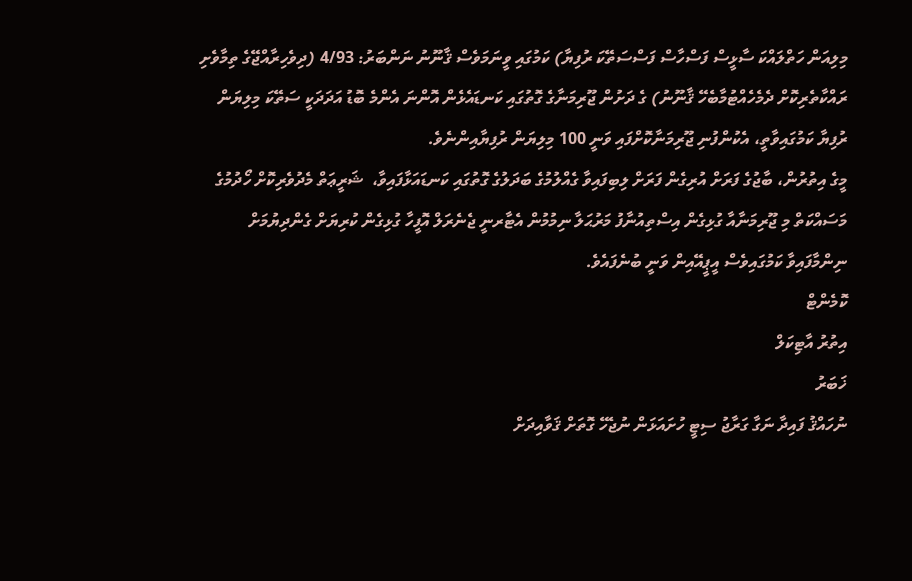މިލިއަން ހަތްލައްކަ ސާޅީސް ފަސްހާސް ފަސްސަތޭކަ ރުފިޔާ) ކަމުގައި ވީނަމަވެސް ޤާނޫނު ނަންބަރު: 4/93 (ދިވެހިރާއްޖޭގެ ތިމާވެށި ރައްކާތެރިކޮށް ދެމެހެއްޓުމާބެހޭ ޤާނޫނު) ގެ ދަށުން ޖޫރިމަނާގެ ގޮތުގައި ކަނޑައެޅެން އޮންނަ އެންމެ ބޮޑު އަދަދަކީ ސަތޭކަ މިލިޔަން ރުފިޔާ ކަމުގައިވާތީ، އެކުންފުނި ޖޫރިމަނާކޮށްފައި ވަނީ 100 މިލިޔަން ރުފިޔާއިންނެވެ.
މީގެ އިތުރުން، ބާޖުގެ ފަރަށް އުރިގެން ފަރަށް ލިބިފައިވާ ގެއްލުމުގެ ބަދަލުގެ ގޮތުގައި ކަނޑައަޅާފައިވާ،  ޝަރީޢަތް މެދުވެރިކޮށް ހޯދުމުގެ މަސައްކަތް މި ޖޫރިމަނާއާ ގުޅިގެން އިސްތިއުނާފު މަރުޙަލާ ނިމުމުން އެޓާރނީ ޖެނެރަލް އޮފީހާ ގުޅިގެން ކުރިޔަށް ގެންދިޔުމަށް ނިންމާފައިވާ ކަމުގައިވެސް އީޕީއޭއިން ވަނީ ބުނެފައެވެ.
ކޮމެންޓް
އިތުރު އާޓިކަލް
ޚަބަރު
ނުހައްޤު ފައިދާ ނަގާ ގަރާޖު ސިޓީ ހުށައަޅަން ނުޖެހޭ ގޮތަށް ޤަވާއިދަށް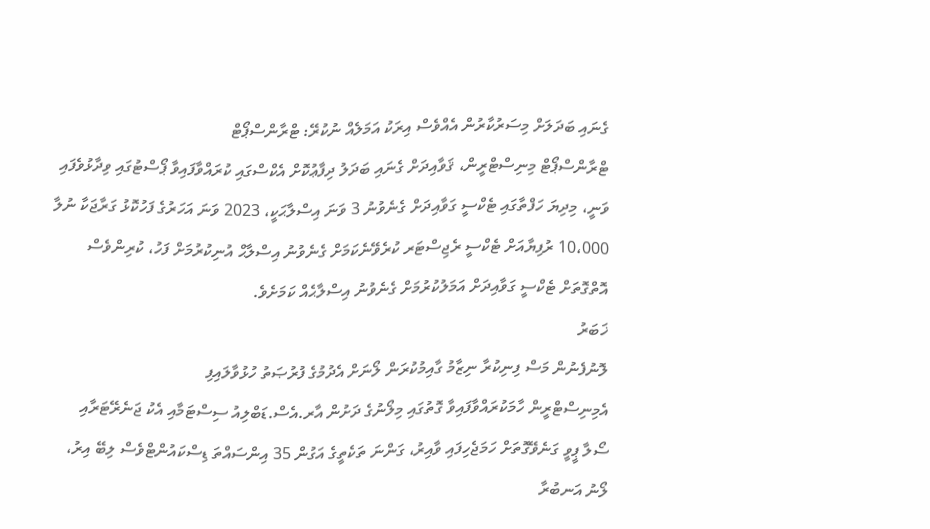ގެނައި ބަދަލަށް މިސަރުކާރުން އެއްވެސް އިރަކު އަމަލެއް ނުކުރޭ: ޓްރާންސްޕޯޓް
ޓްރާންސްޕޯޓް މިނިސްޓްރީން، ޤަވާއިދަށް ގެނައި ބަދަލު ދިފާޢުކޮށް އެކްސްގައި ކުރައްވާފައިވާ ޕޯސްޓުގައި ވިދާޅުވެފައި ވަނީ، މިދިޔަ ހަފްތާގައި ޓެކްސީ ގަވާއިދަށް ގެނެވުނު 3 ވަނަ އިސްލާޙަކީ، 2023 ވަނަ އަހަރުގެ ފަހުކޮޅު ގަރާޖަކާ ނުލާ 10،000 ރުފިޔާއަށް ޓެކްސީ ރެޖިސްޓަރ ކުރެވޭނެކަމަށް ގެނެވުނު އިސްލާޙް އުނިކުރުމަށް ފަހު، ކުރިންވެސް އޮތްގޮތަށް ޓެކްސީ ގަވާއިދަށް އަމަލުކުރުމަށް ގެނެވުނު އިސްލާޙެއް ކަމަށެވެ.
ޚަބަރު
ލޮނުފެނުން މަސް ފިނިކުރާ ނިޒާމު ގާއިމުކުރަން ލޯނަށް އެދުމުގެ ފުރުޞަތު ހުޅުވާލައިފި
އެމިނިސްޓްރީން ހާމަކުރައްވާފައިވާ ގޮތުގައި މިލޯނުގެ ދަށުން އާރ.އެސް.ޑަބްލިއު ސިސްޓަމާއި އެކު ޖަނެރޭޓަރާއި ސޯލާ ޕީވީ ގަނެވޭގޮތަށް ހަމަޖެހިފައި ވާއިރު، ގަންނަ ތަކެތީގެ އަގުން 35 އިންސައްތަ ޑިސްކައުންޓްވެސް ލިބޭ އިރު، ލޯނު އަނބުރާ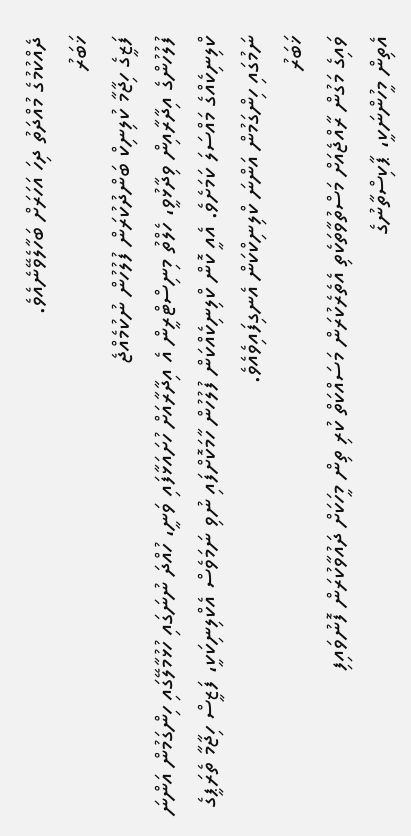ދެއްކުމުގެ މުއްދަތު ދިހަ އަހަރަށް ބަހާލެވޭނެއެވެ.
ޚަބަރު
ފަޒީގެ ހިޖާމާ ކުލިނިކް ބަންދުކުރަން ފުލުހުން ނުކުމެއްޖެ
ފުލުހުންގެ އިދާރާއިން ވިދާޅުވީ، ހެލްތު މިނިސްޓްރީން އެ އިދާރާއަށް ހުށައަޅާފައި ވަނީ، ހުއްދަ ނުނަގައި ހުޅުމާލޭގައި ހިންގަމުން އަންނަ ކްލިނިކެއްގެ މައްސަލަ ކަމަށެވެ. އެއީ ކޮން ކްލިނިކެއްކަން ފުލުހުން ހާމަކޮށްފައި ނުވި ނަމަވެސް އެކްލިނިކަކީ، ފަޒީސް ހިޖާމާ ތެރަޕީގެ ނަމުގައި ހިންގަމުން އަންނަ ކްލިނިކްކަން އެނގިފައިވެއެވެ.
ޚަބަރު
ވައިގެ މަގުން ރާއްޖެއަށް މަސްތުވާތަކެތި އެތެރެކުރަން މަސައްކަތް ކުރި ތިން މީހަކަށް ދައުވާކުރަން ފޮނުވައިފި
އެތިން މީހުންނަކީ، ޕާކިސްތާނުގެ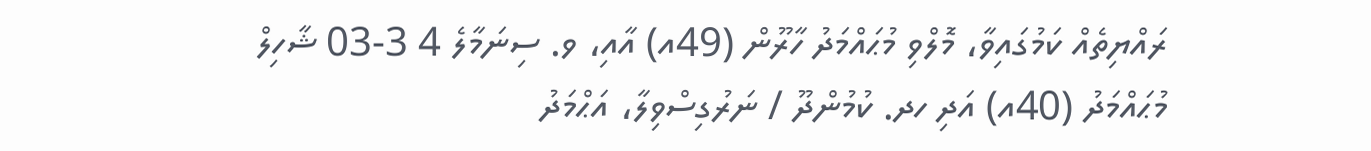ރައްޔިތެއް ކަމުގައިވާ، މޮލްވި މުޙައްމަދު ހާރޫން (49އ) އާއި، ވ. ސިނަމާލެ 4 3-03 ޝާހިލް މުޙައްމަދު (40އ) އަދި ހދ. ކުމުންދޫ / ނަރުގިސްވިލާ، އަޙްމަދު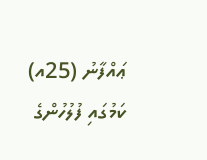ޢައްފާނު (25އ) ކަމުގައި ފުލުހުންގެ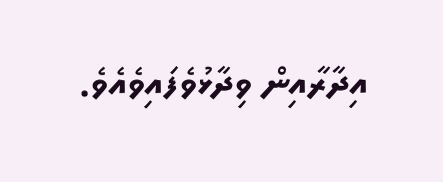އިދާރާއިން ވިދާޅުވެފައިވެއެވެ.